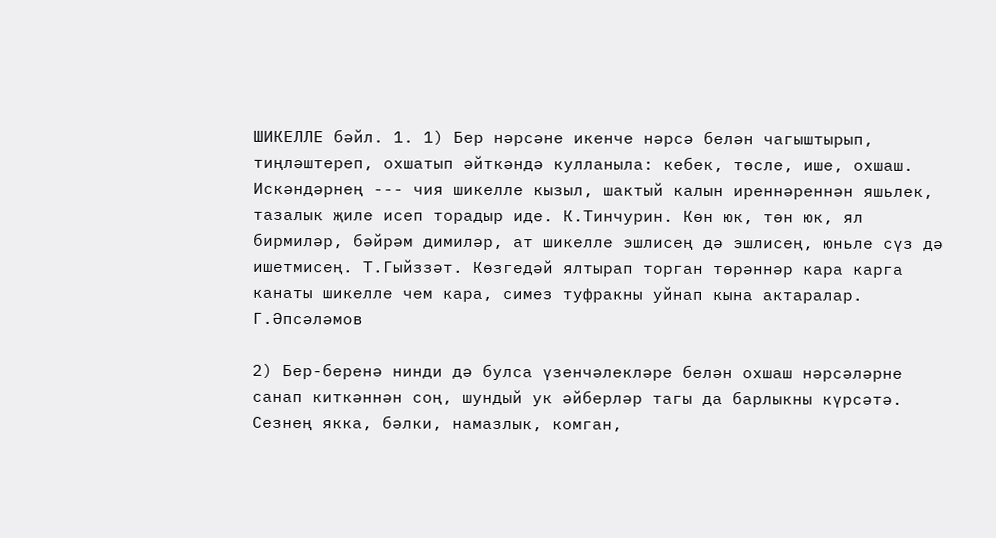ШИКЕЛЛЕ бәйл. 1. 1) Бер нәрсәне икенче нәрсә белән чагыштырып, тиңләштереп, охшатып әйткәндә кулланыла: кебек, төсле, ише, охшаш. Искәндәрнең --- чия шикелле кызыл, шактый калын иреннәреннән яшьлек, тазалык җиле исеп торадыр иде. К.Тинчурин. Көн юк, төн юк, ял бирмиләр, бәйрәм димиләр, ат шикелле эшлисең дә эшлисең, юньле сүз дә ишетмисең. Т.Гыйззәт. Көзгедәй ялтырап торган төрәннәр кара карга канаты шикелле чем кара, симез туфракны уйнап кына актаралар. Г.Әпсәләмов

2) Бер-беренә нинди дә булса үзенчәлекләре белән охшаш нәрсәләрне санап киткәннән соң, шундый ук әйберләр тагы да барлыкны күрсәтә. Сезнең якка, бәлки, намазлык, комган,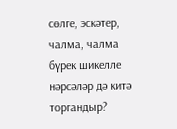сөлге, эскәтер, чалма, чалма бүрек шикелле нәрсәләр дә китә торгандыр?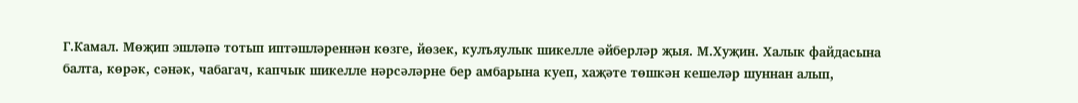Г.Камал. Мөҗип эшләпә тотып иптәшләреннән көзге, йөзек, кулъяулык шикелле әйберләр җыя. М.Хуҗин. Халык файдасына балта, көрәк, сәнәк, чабагач, капчык шикелле нәрсәләрне бер амбарына куеп, хаҗәте төшкән кешеләр шуннан алып,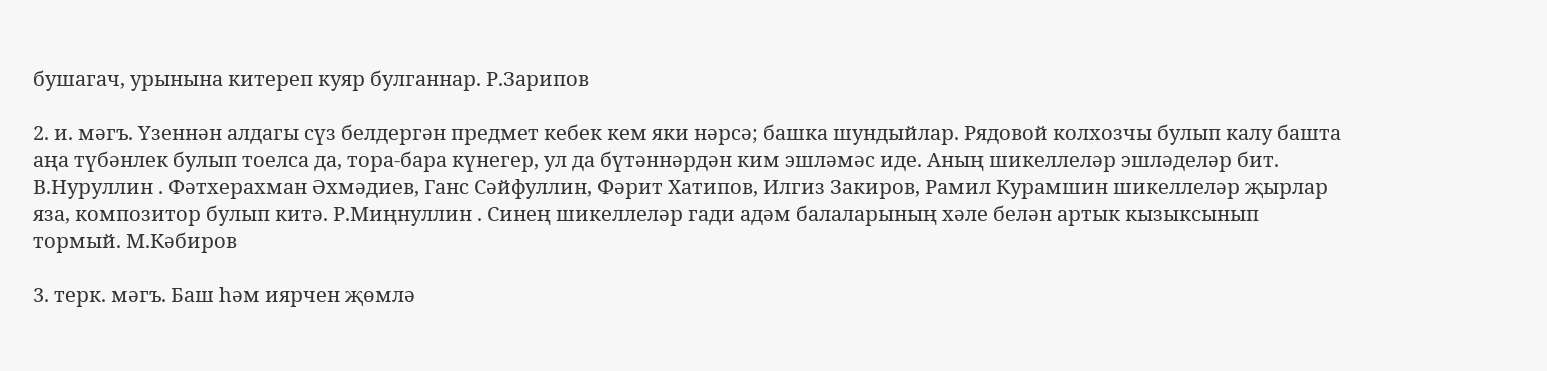бушагач, урынына китереп куяр булганнар. Р.Зарипов

2. и. мәгъ. Үзеннән алдагы сүз белдергән предмет кебек кем яки нәрсә; башка шундыйлар. Рядовой колхозчы булып калу башта аңа түбәнлек булып тоелса да, тора-бара күнегер, ул да бүтәннәрдән ким эшләмәс иде. Аның шикеллеләр эшләделәр бит. В.Нуруллин . Фәтхерахман Әхмәдиев, Ганс Сәйфуллин, Фәрит Хатипов, Илгиз Закиров, Рамил Курамшин шикеллеләр җырлар яза, композитор булып китә. Р.Миңнуллин . Синең шикеллеләр гади адәм балаларының хәле белән артык кызыксынып тормый. М.Кәбиров

3. терк. мәгъ. Баш һәм иярчен җөмлә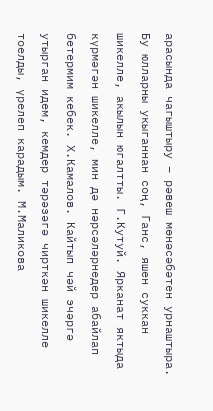арасында чагыштыру – рәвеш мөнәсәбәтен урнаштыра. Бу юлларны укыганнан соң, Ганс, яшен суккан шикелле, акылын югалтты. Г.Кутуй. Ярканат яктыда күрмәгән шикелле, мин дә нәрсәләрнедер абайлап бетермим кебек. Х.Камалов. Кайтып чәй эчәргә утырган идем, кемдер тәрәзәгә чирткән шикелле тоелды, үрелеп карадым. М.Маликова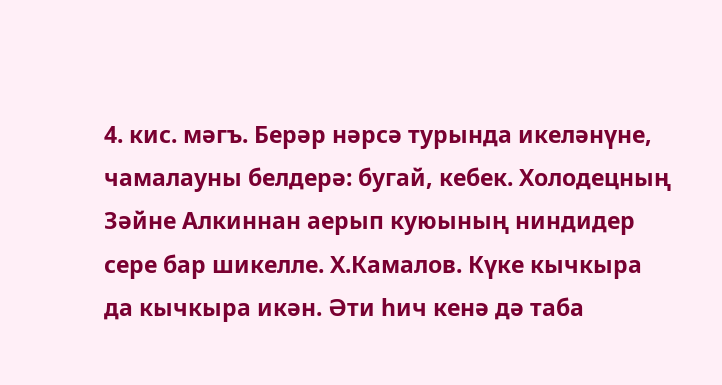4. кис. мәгъ. Берәр нәрсә турында икеләнүне, чамалауны белдерә: бугай, кебек. Холодецның Зәйне Алкиннан аерып куюының ниндидер сере бар шикелле. Х.Камалов. Күке кычкыра да кычкыра икән. Әти һич кенә дә таба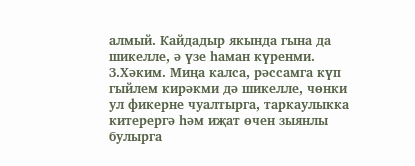алмый. Кайдадыр якында гына да шикелле, ә үзе һаман күренми. З.Хәким. Миңа калса, рәссамга күп гыйлем кирәкми дә шикелле, чөнки ул фикерне чуалтырга, таркаулыкка китерергә һәм иҗат өчен зыянлы булырга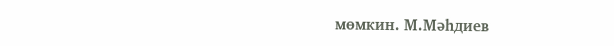мөмкин. М.Мәһдиев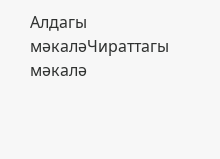Алдагы мәкаләЧираттагы мәкалә